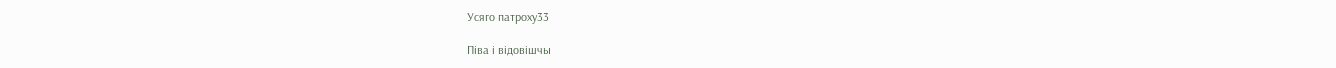Усяго патроху33

Піва і відовішчы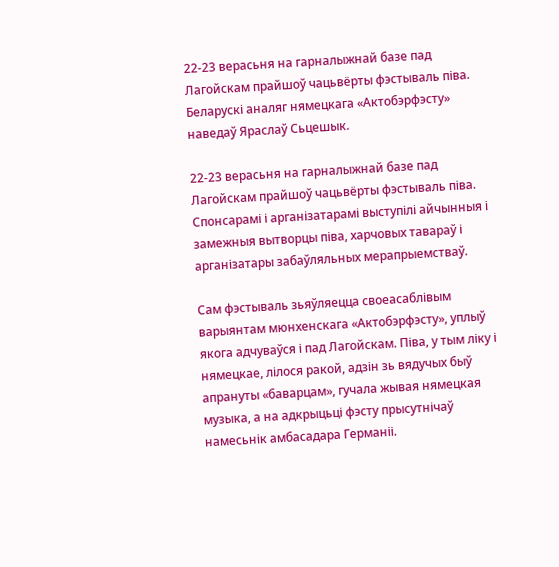22‑23 верасьня на гарналыжнай базе пад Лагойскам прайшоў чацьвёрты фэстываль піва. Беларускі аналяг нямецкага «Актобэрфэсту» наведаў Яраслаў Сьцешык.

22‑23 верасьня на гарналыжнай базе пад Лагойскам прайшоў чацьвёрты фэстываль піва. Спонсарамі і арганізатарамі выступілі айчынныя і замежныя вытворцы піва, харчовых тавараў і арганізатары забаўляльных мерапрыемстваў.

Сам фэстываль зьяўляецца своеасаблівым варыянтам мюнхенскага «Актобэрфэсту», уплыў якога адчуваўся і пад Лагойскам. Піва, у тым ліку і нямецкае, лілося ракой, адзін зь вядучых быў апрануты «баварцам», гучала жывая нямецкая музыка, а на адкрыцьці фэсту прысутнічаў намесьнік амбасадара Германіі.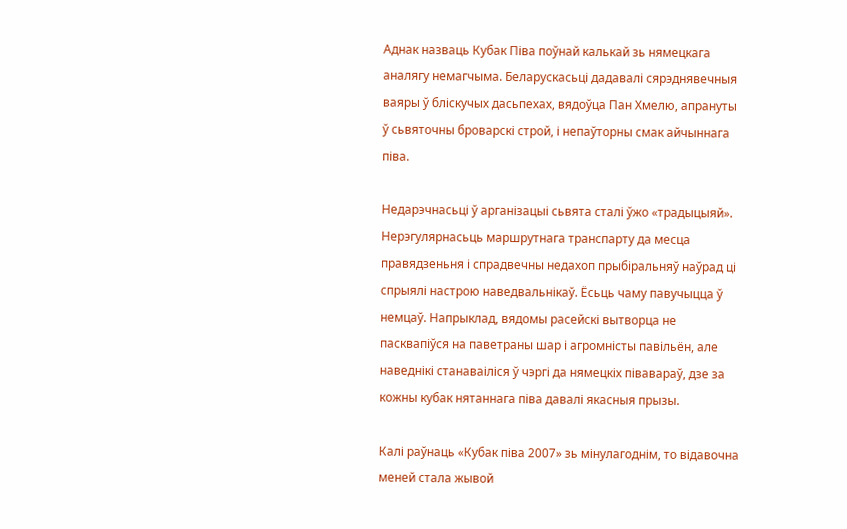Аднак назваць Кубак Піва поўнай калькай зь нямецкага аналягу немагчыма. Беларускасьці дадавалі сярэднявечныя ваяры ў бліскучых дасьпехах, вядоўца Пан Хмелю, апрануты ў сьвяточны броварскі строй, і непаўторны смак айчыннага піва.

Недарэчнасьці ў арганізацыі сьвята сталі ўжо «традыцыяй». Нерэгулярнасьць маршрутнага транспарту да месца правядзеньня і спрадвечны недахоп прыбіральняў наўрад ці спрыялі настрою наведвальнікаў. Ёсьць чаму павучыцца ў немцаў. Напрыклад, вядомы расейскі вытворца не пасквапіўся на паветраны шар і агромністы павільён, але наведнікі станаваіліся ў чэргі да нямецкіх півавараў, дзе за кожны кубак нятаннага піва давалі якасныя прызы.

Калі раўнаць «Кубак піва 2007» зь мінулагоднім, то відавочна меней стала жывой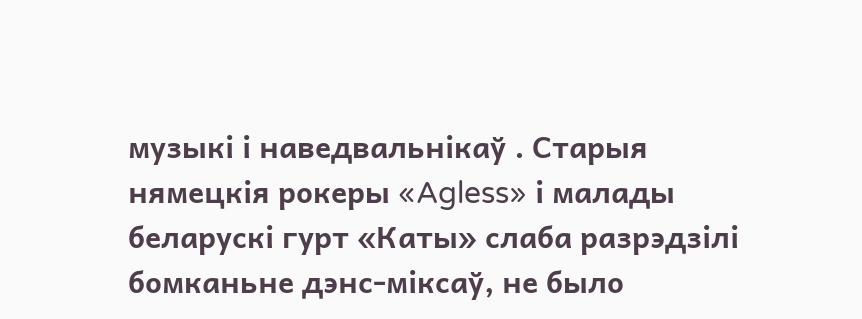музыкі і наведвальнікаў . Старыя нямецкія рокеры «Agless» і малады беларускі гурт «Каты» слаба разрэдзілі бомканьне дэнс-міксаў, не было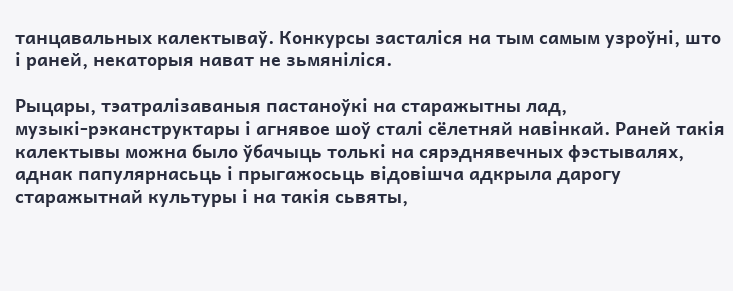танцавальных калектываў. Конкурсы засталіся на тым самым узроўні, што і раней, некаторыя нават не зьмяніліся.

Рыцары, тэатралізаваныя пастаноўкі на старажытны лад, музыкі‑рэканструктары і агнявое шоў сталі сёлетняй навінкай. Раней такія калектывы можна было ўбачыць толькі на сярэднявечных фэстывалях, аднак папулярнасьць і прыгажосьць відовішча адкрыла дарогу старажытнай культуры і на такія сьвяты,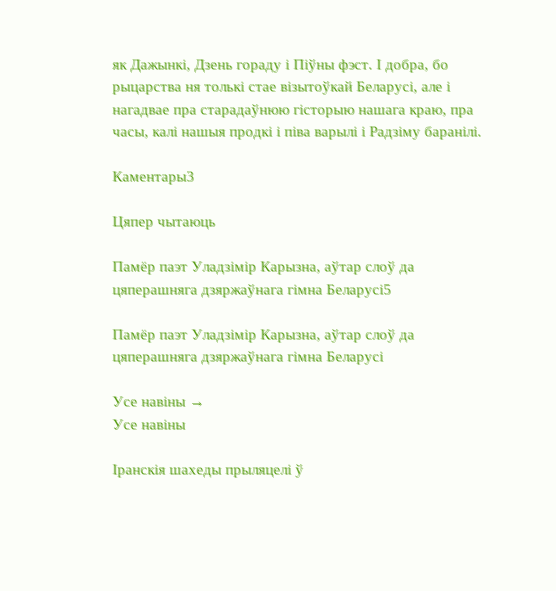як Дажынкі, Дзень гораду і Піўны фэст. І добра, бо рыцарства ня толькі стае візытоўкай Беларусі, але і нагадвае пра старадаўнюю гісторыю нашага краю, пра часы, калі нашыя продкі і піва варылі і Радзіму баранілі.

Каментары3

Цяпер чытаюць

Памёр паэт Уладзімір Карызна, аўтар слоў да цяперашняга дзяржаўнага гімна Беларусі5

Памёр паэт Уладзімір Карызна, аўтар слоў да цяперашняга дзяржаўнага гімна Беларусі

Усе навіны →
Усе навіны

Іранскія шахеды прыляцелі ў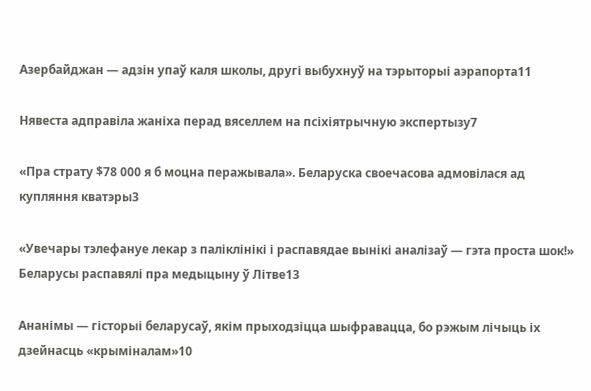Азербайджан — адзін упаў каля школы, другі выбухнуў на тэрыторыі аэрапорта11

Нявеста адправіла жаніха перад вяселлем на псіхіятрычную экспертызу7

«Пра страту $78 000 я б моцна перажывала». Беларуска своечасова адмовілася ад купляння кватэры3

«Увечары тэлефануе лекар з паліклінікі і распавядае вынікі аналізаў — гэта проста шок!» Беларусы распавялі пра медыцыну ў Літве13

Ананімы — гісторыі беларусаў, якім прыходзіцца шыфравацца, бо рэжым лічыць іх дзейнасць «крыміналам»10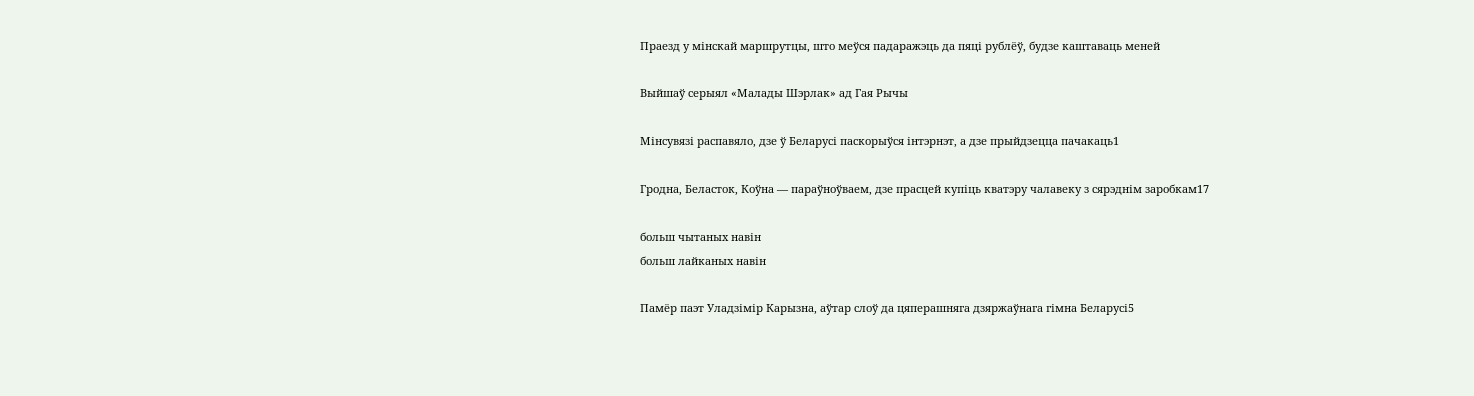Праезд у мінскай маршрутцы, што меўся падаражэць да пяці рублёў, будзе каштаваць меней

Выйшаў серыял «Малады Шэрлак» ад Гая Рычы

Мінсувязі распавяло, дзе ў Беларусі паскорыўся інтэрнэт, а дзе прыйдзецца пачакаць1

Гродна, Беласток, Коўна — параўноўваем, дзе прасцей купіць кватэру чалавеку з сярэднім заробкам17

больш чытаных навін
больш лайканых навін

Памёр паэт Уладзімір Карызна, аўтар слоў да цяперашняга дзяржаўнага гімна Беларусі5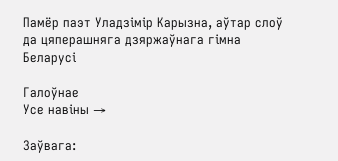Памёр паэт Уладзімір Карызна, аўтар слоў да цяперашняга дзяржаўнага гімна Беларусі

Галоўнае
Усе навіны →

Заўвага: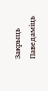Закрыць Паведаміць